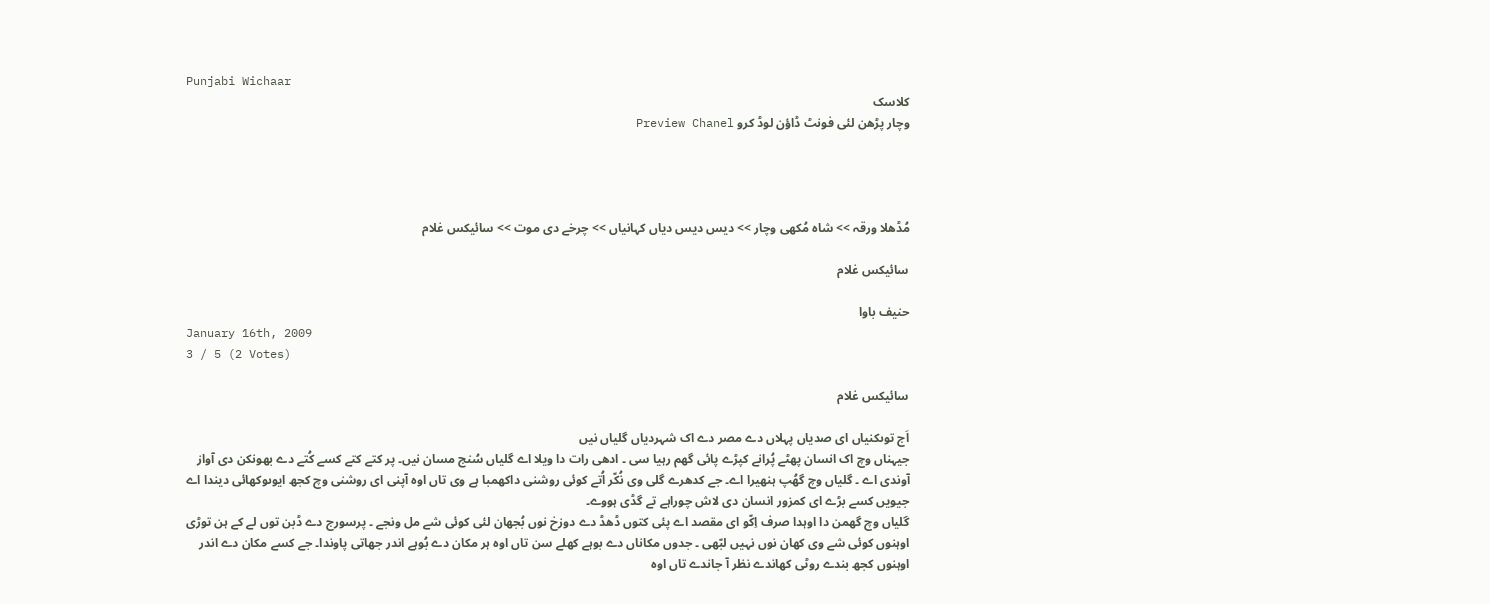Punjabi Wichaar
کلاسک
وچار پڑھن لئی فونٹ ڈاؤن لوڈ کرو Preview Chanel




مُڈھلا ورقہ >> شاہ مُکھی وچار >> دیس دیس دیاں کہانیاں >> چرخے دی موت >> سائیکس غلام

سائیکس غلام

حنیف باوا
January 16th, 2009
3 / 5 (2 Votes)

سائیکس غلام

اَج توںکنیاں ای صدیاں پہلاں دے مصر دے اک شہردیاں گلیاں نیں
جیہناں وچ اک انسان پھٹے پُرانے کپڑے پائی گھم رہیا سی ۔ ادھی رات دا ویلا اے گلیاں سُنج مسان نیں۔ پر کتے کتے کسے کُتے دے بھونکن دی آواز آوندی اے ۔ گلیاں وچ گھُپ ہنھیرا اے۔ جے کدھرے گلی وی نُکّر اُتے کوئی روشنی داکھمبا ہے وی تاں اوہ آپنی ای روشنی وچ کجھ ایوںوکھائی دیندا اے جیویں کسے بڑے ای کمزور انسان دی لاش چوراہے تے گڈی ہووے۔
گلیاں وچ گھمن دا اوہدا صرف اِکّو ای مقصد اے پئی کتوں ڈھڈ دے دوزخ نوں بُجھان لئی کوئی شے مل ونجے ۔ پرسورج دے ڈبن توں لے کے ہن توڑی اوہنوں کوئی شے وی کھان نوں نہیں لبّھی ۔ جدوں مکاناں دے بوہے کھلے سن تاں اوہ ہر مکان دے بُوہے اندر جھاتی پاوندا۔ جے کسے مکان دے اندر اوہنوں کجھ بندے روٹی کھاندے نظر آ جاندے تاں اوہ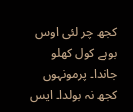کجھ چر لئی اوس بوہے کول کھلو جاندا۔ پرمونہوں کجھ نہ بولدا۔ ایس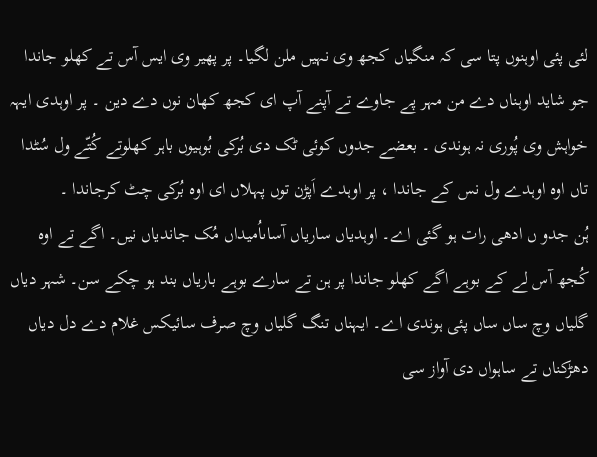لئی پئی اوہنوں پتا سی کہ منگیاں کجھ وی نہیں ملن لگیا۔ پر پھیر وی ایس آس تے کھلو جاندا جو شاید اوہناں دے من مہر پے جاوے تے آپنے آپ ای کجھ کھان نوں دے دین ۔ پر اوہدی ایہہ خواہش وی پُوری نہ ہوندی ۔ بعضے جدوں کوئی ٹک دی بُرکی بُوہیوں باہر کھلوتے کُتّے ول سُٹدا تاں اوہ اوہدے ول نس کے جاندا ، پر اوہدے اَپڑن توں پہلاں ای اوہ بُرکی چٹ کرجاندا ۔
ہُن جدو ں ادھی رات ہو گئی اے۔ اوہدیاں ساریاں آساںاُمیداں مُک جاندیاں نیں۔ اگے تے اوہ کُجھ آس لے کے بوہے اگے کھلو جاندا پر ہن تے سارے بوہے باریاں بند ہو چکے سن۔ شہر دیاں گلیاں وچ ساں ساں پئی ہوندی اے۔ ایہناں تنگ گلیاں وچ صرف سائیکس غلام دے دل دیاں دھڑکناں تے ساہواں دی آواز سی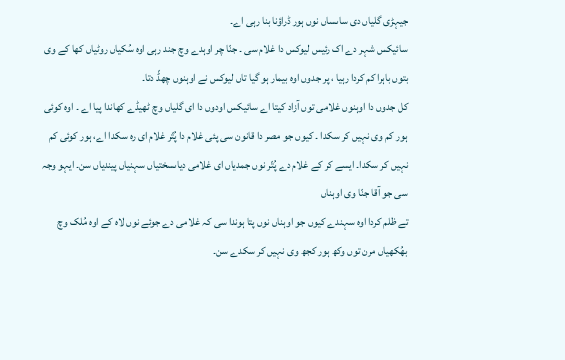جیہڑی گلیاں دی ساںساں نوں ہور ڈراؤنا بنا رہی اے۔
سائیکس شہر دے اک رئیس لیوکس دا غلام سی ۔ جنّا چر اوہدے وچ جند رہی اوہ سُکیاں روٹیاں کھا کے وی بتوں باہرا کم کردا رہیا ، پر جدوں اوہ بیمار ہو گیا تاں لیوکس نے اوہنوں چھڈّ دتا۔
کل جدوں دا اوہنوں غلامی توں آزاد کیتا اے سائیکس اودوں دا ای گلیاں وچ ٹھیڈے کھاندا پیا اے ۔ اوہ کوئی ہور کم وی نہیں کر سکدا ۔ کیوں جو مصر دا قانون سی پئی غلام دا پُتّر غلام ای رہ سکدا اے، ہور کوئی کم نہیں کر سکدا۔ ایسے کر کے غلام دے پُتّر نوں جمدیاں ای غلامی دیاںسختیاں سہنیاں پیندیاں سن۔ ایہو وجہ سی جو آقا جنّا وی اوہناں
تے ظلم کردا اوہ سہندے کیوں جو اوہناں نوں پتا ہوندا سی کہ غلامی دے جوئے نوں لاہ کے اوہ مُلک وچ بھُکھیاں مرن توں وکھ ہور کجھ وی نہیں کر سکدے سن۔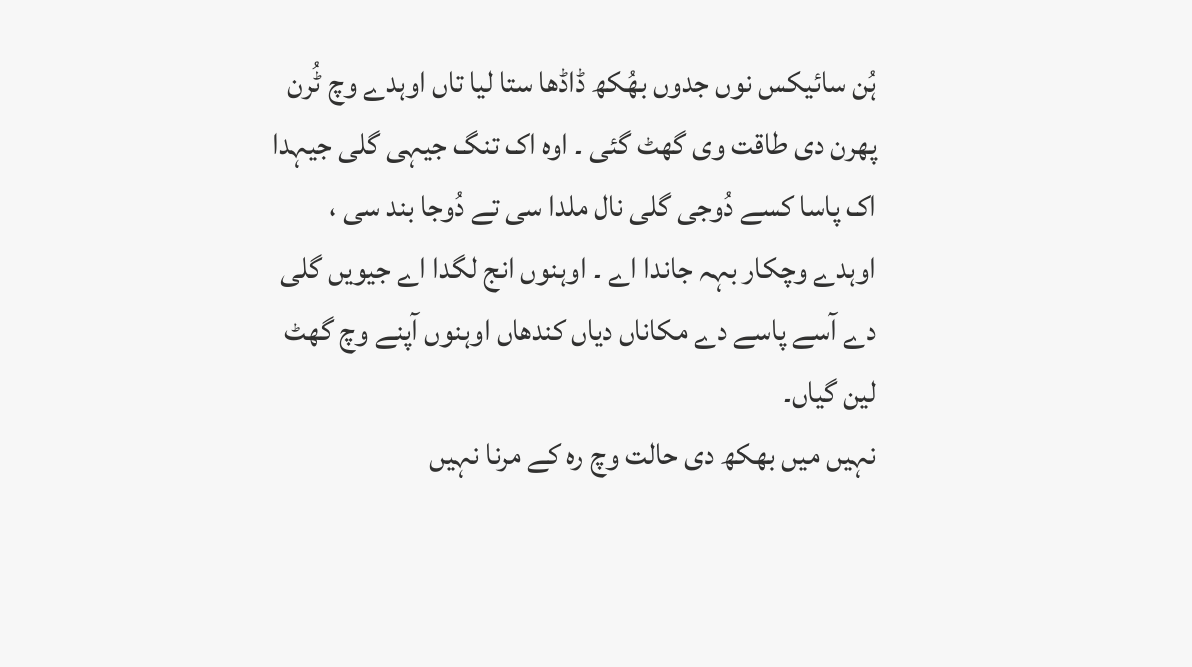ہُن سائیکس نوں جدوں بھُکھ ڈاڈھا ستا لیا تاں اوہدے وچ ٹُرن پھرن دی طاقت وی گھٹ گئی ۔ اوہ اک تنگ جیہی گلی جیہدا اک پاسا کسے دُوجی گلی نال ملدا سی تے دُوجا بند سی ، اوہدے وچکار بہہ جاندا اے ۔ اوہنوں انج لگدا اے جیویں گلی دے آسے پاسے دے مکاناں دیاں کندھاں اوہنوں آپنے وچ گھٹ لین گیاں۔
نہیں میں بھکھ دی حالت وچ رہ کے مرنا نہیں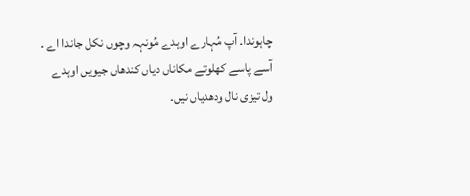چاہوندا۔ آپ مُہارے اوہدے مُونہہ وچوں نکل جاندا اے ۔ آسے پاسے کھلوتے مکاناں دیاں کندھاں جیویں اوہدے ول تیزی نال ودھدیاں نیں۔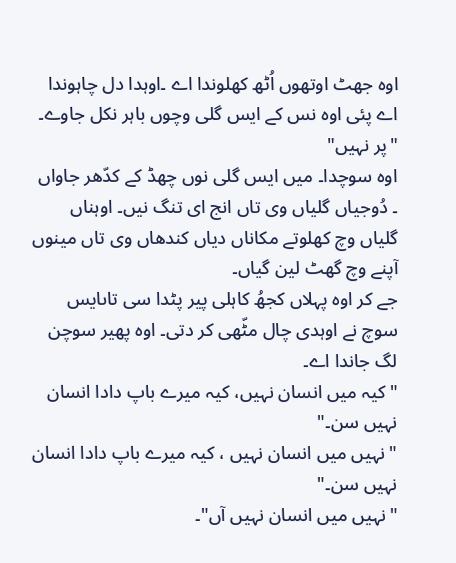اوہ جھٹ اوتھوں اُٹھ کھلوندا اے ۔اوہدا دل چاہوندا اے پئی اوہ نس کے ایس گلی وچوں باہر نکل جاوے۔ "پر نہیں"
اوہ سوچدا۔ میں ایس گلی نوں چھڈ کے کدّھر جاواں ۔ دُوجیاں گلیاں وی تاں انج ای تنگ نیں۔ اوہناں گلیاں وچ کھلوتے مکاناں دیاں کندھاں وی تاں مینوں آپنے وچ گھٹ لین گیاں۔
جے کر اوہ پہلاں کجھُ کاہلی پیر پٹدا سی تاںایس سوچ نے اوہدی چال مٹّھی کر دتی۔ اوہ پھیر سوچن لگ جاندا اے۔
"کیہ میں انسان نہیں، کیہ میرے باپ دادا انسان نہیں سن۔"
"نہیں میں انسان نہیں ، کیہ میرے باپ دادا انسان نہیں سن۔"
"نہیں میں انسان نہیں آں"۔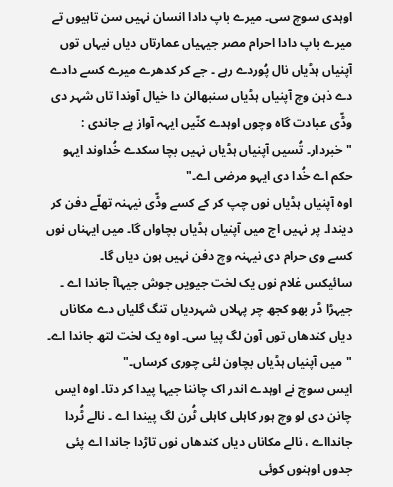اوہدی سوچ سی۔ میرے باپ دادا انسان نہیں سن تاہیوں تے میرے باپ دادا احرام مصر جیہیاں عمارتاں دیاں نیہاں توں آپنیاں ہڈیاں نال پُوردے رہے ۔ جے کر کدھرے میرے کسے دادے دے ذہن وچ آپنیاں ہڈیاں سنبھالن دا خیال آوندا تاں شہر دی وڈّی عبادت گاہ وچوں اوہدے کنّیں ایہہ آواز پے جاندی :
"خبردار۔ تُسیں آپنیاں ہڈیاں نہیں بچا سکدے خُداوند ایہو حکم اے خُدا دی ایہو مرضی اے۔"
اوہ آپنیاں ہڈیاں نوں چپ کر کے کسے وڈّی نیہنہ تھلّے دفن کر دیندا۔ پر نہیں اج میں آپنیاں ہڈیاں بچاواں گا۔ میں ایہناں نوں کسے وی حرام دی نیہنہ وچ دفن نہیں ہون دیاں گا۔
سائیکس غلام نوں یک لخت جیویں جوش جیہاآ جاندا اے ۔ جیہڑا ڈر بھو کجھ چر پہلاں شہردیاں تنگ گلیاں دے مکاناں دیاں کندھاں توں آون لگ پیا سی۔ اوہ یک لخت لتھ جاندا اے۔
"میں آپنیاں ہڈیاں بچاون لئی چوری کرساں۔"
ایس سوچ نے اوہدے اندر اک چاننا جیہا پیدا کر دتا۔ اوہ ایس چانن دی لو وچ ہور کاہلی کاہلی ٹُرن لگ پیندا اے ۔ نالے ٹُردا جاندااے ، نالے مکاناں دیاں کندھاں نوں تاڑدا جاندا اے پئی جدوں اوہنوں کوئی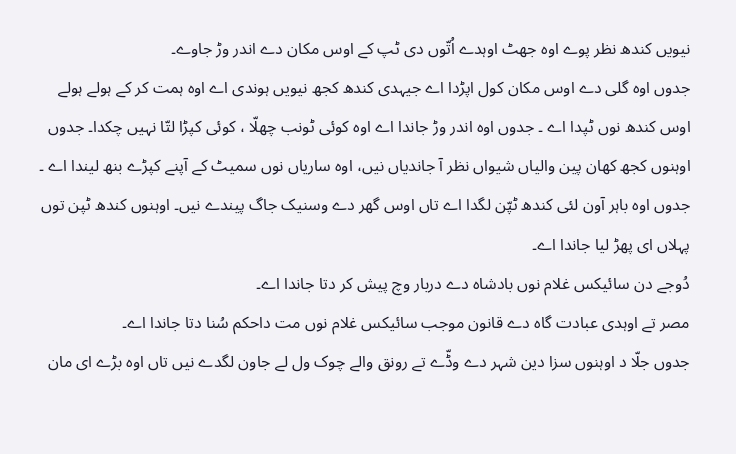نیویں کندھ نظر پوے اوہ جھٹ اوہدے اُتّوں دی ٹپ کے اوس مکان دے اندر وڑ جاوے۔
جدوں اوہ گلی دے اوس مکان کول اپڑدا اے جیہدی کندھ کجھ نیویں ہوندی اے اوہ ہمت کر کے ہولے ہولے اوس کندھ نوں ٹپدا اے ۔ جدوں اوہ اندر وڑ جاندا اے اوہ کوئی ٹونب چھلّا ، کوئی کپڑا لتّا نہیں چکدا۔ جدوں اوہنوں کجھ کھان پین والیاں شیواں نظر آ جاندیاں نیں، اوہ ساریاں نوں سمیٹ کے آپنے کپڑے بنھ لیندا اے ۔
جدوں اوہ باہر آون لئی کندھ ٹپّن لگدا اے تاں اوس گھر دے وسنیک جاگ پیندے نیں۔ اوہنوں کندھ ٹپن توں پہلاں ای پھڑ لیا جاندا اے۔
دُوجے دن سائیکس غلام نوں بادشاہ دے دربار وچ پیش کر دتا جاندا اے۔
مصر تے اوہدی عبادت گاہ دے قانون موجب سائیکس غلام نوں مت داحکم سُنا دتا جاندا اے۔
جدوں جلّا د اوہنوں سزا دین شہر دے وڈّے تے رونق والے چوک ول لے جاون لگدے نیں تاں اوہ بڑے ای مان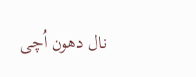نال دھون اُچی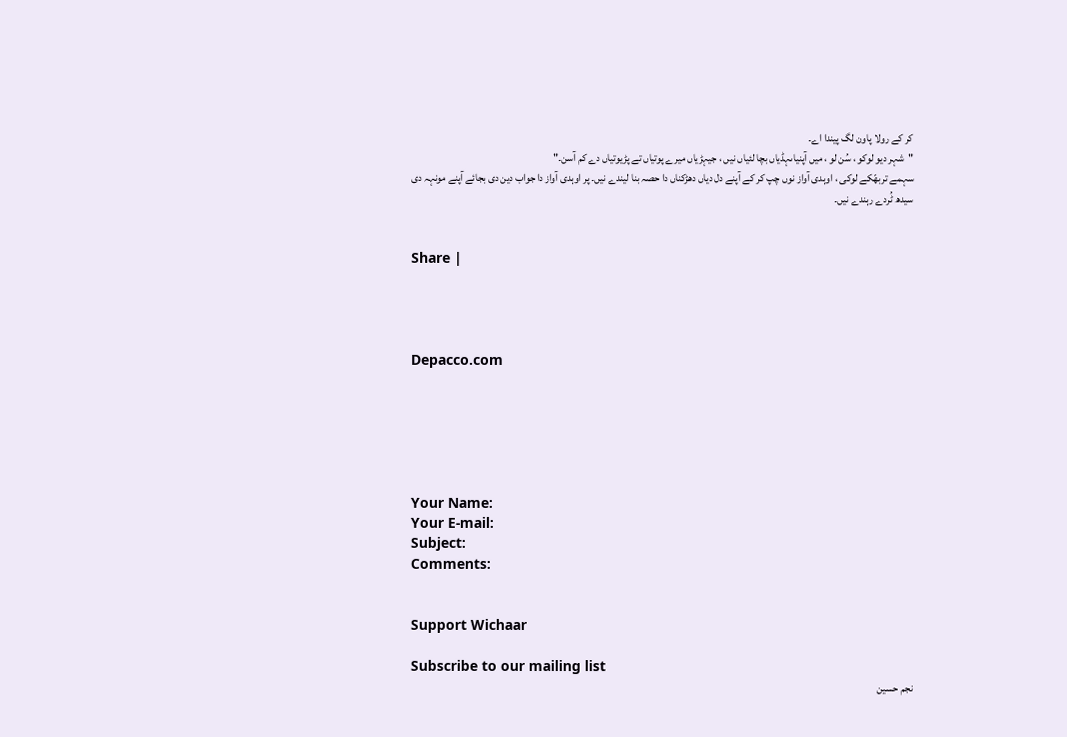کر کے رولا پاون لگ پیندا اے۔
"شہر دیو لوکو ، سُن لو ، میں آپنیاںہڈیاں بچا لئیاں نیں ، جیہڑیاں میرے پوتیاں تے پڑیوتیاں دے کم آسن۔"
سہمے تربھّکے لوکی ، اوہدی آواز نوں چپ کر کے آپنے دل دیاں دھڑکناں دا حصہ بنا لیندے نیں۔ پر اوہدی آواز دا جواب دین دی بجائے آپنے مونہہ دی سیدھ ٹُردے رہندے نیں۔


Share |




Depacco.com






Your Name:
Your E-mail:
Subject:
Comments:


Support Wichaar

Subscribe to our mailing list
نجم حسین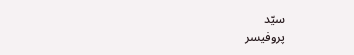سیّد
پروفیسر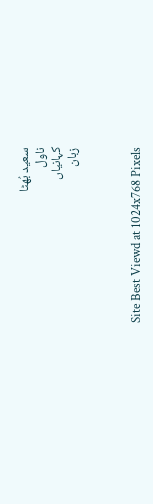سعید بُھٹا
ناول
کہانیاں
زبان



Site Best Viewd at 1024x768 Pixels